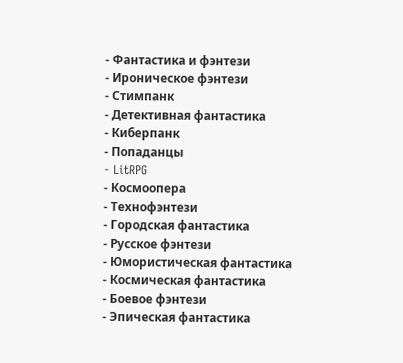- Фантастика и фэнтези
- Ироническое фэнтези
- Стимпанк
- Детективная фантастика
- Киберпанк
- Попаданцы
- LitRPG
- Космоопера
- Технофэнтези
- Городская фантастика
- Русское фэнтези
- Юмористическая фантастика
- Космическая фантастика
- Боевое фэнтези
- Эпическая фантастика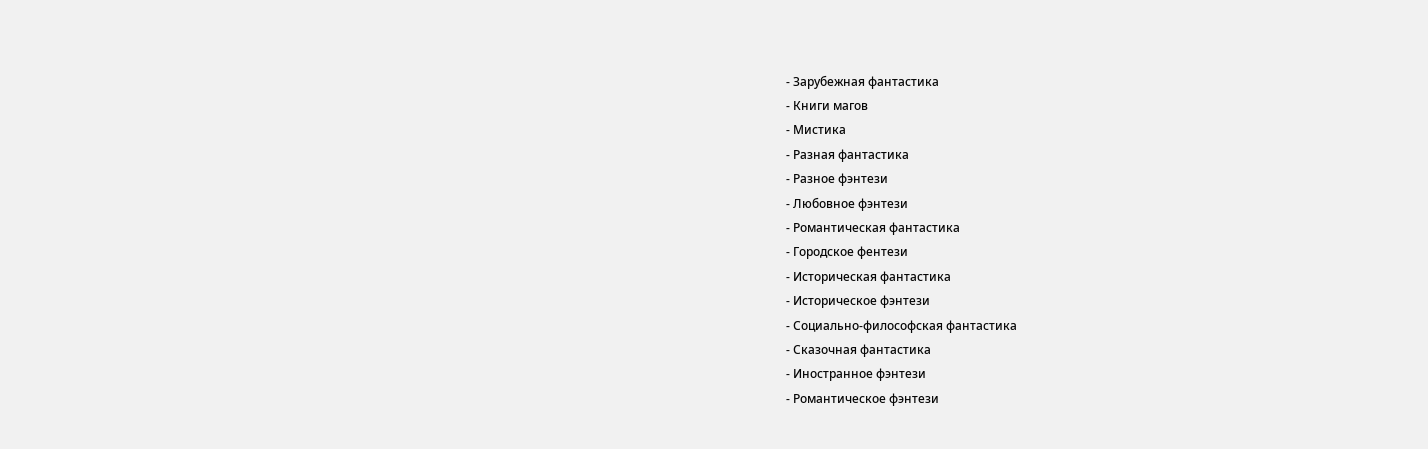- Зарубежная фантастика
- Книги магов
- Мистика
- Разная фантастика
- Разное фэнтези
- Любовное фэнтези
- Романтическая фантастика
- Городское фентези
- Историческая фантастика
- Историческое фэнтези
- Социально-философская фантастика
- Сказочная фантастика
- Иностранное фэнтези
- Романтическое фэнтези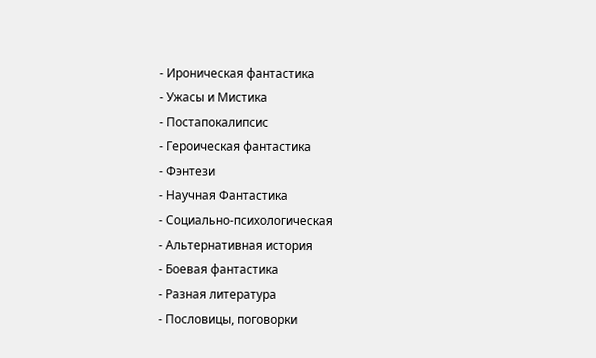- Ироническая фантастика
- Ужасы и Мистика
- Постапокалипсис
- Героическая фантастика
- Фэнтези
- Научная Фантастика
- Социально-психологическая
- Альтернативная история
- Боевая фантастика
- Разная литература
- Пословицы, поговорки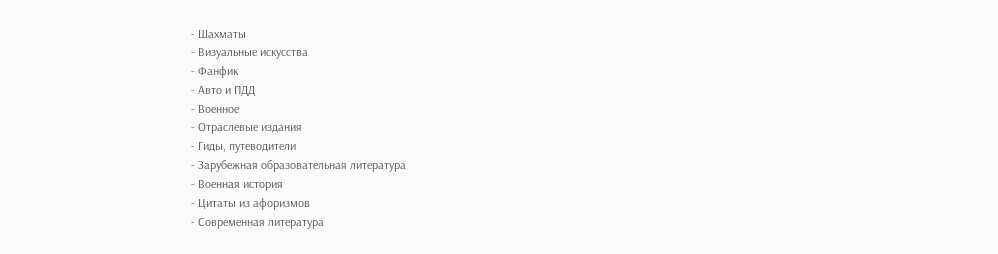- Шахматы
- Визуальные искусства
- Фанфик
- Авто и ПДД
- Военное
- Отраслевые издания
- Гиды, путеводители
- Зарубежная образовательная литература
- Военная история
- Цитаты из афоризмов
- Современная литература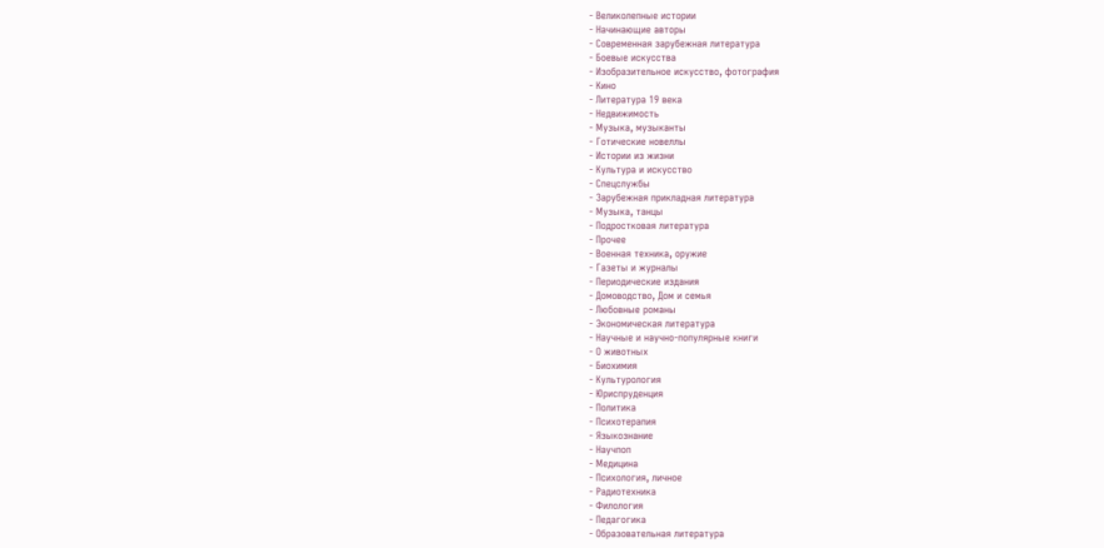- Великолепные истории
- Начинающие авторы
- Современная зарубежная литература
- Боевые искусства
- Изобразительное искусство, фотография
- Кино
- Литература 19 века
- Недвижимость
- Музыка, музыканты
- Готические новеллы
- Истории из жизни
- Культура и искусство
- Спецслужбы
- Зарубежная прикладная литература
- Музыка, танцы
- Подростковая литература
- Прочее
- Военная техника, оружие
- Газеты и журналы
- Периодические издания
- Домоводство, Дом и семья
- Любовные романы
- Экономическая литература
- Научные и научно-популярные книги
- О животных
- Биохимия
- Культурология
- Юриспруденция
- Политика
- Психотерапия
- Языкознание
- Научпоп
- Медицина
- Психология, личное
- Радиотехника
- Филология
- Педагогика
- Образовательная литература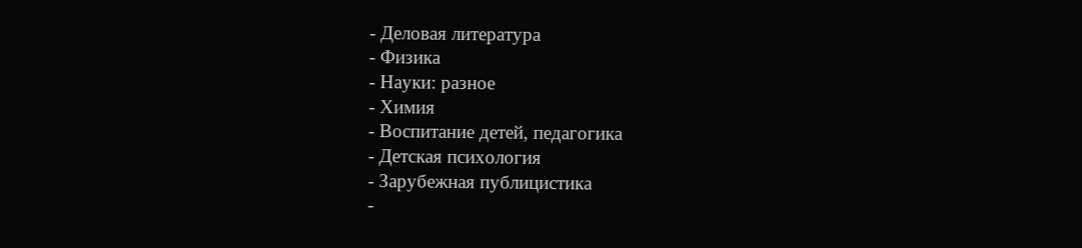- Деловая литература
- Физика
- Науки: разное
- Химия
- Воспитание детей, педагогика
- Детская психология
- Зарубежная публицистика
-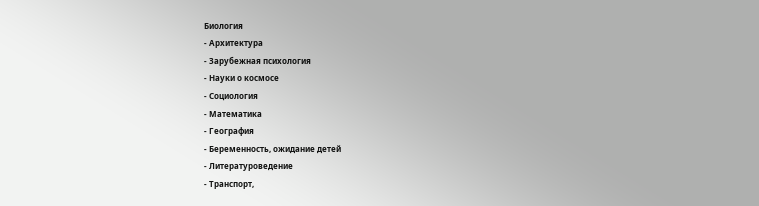Биология
- Архитектура
- Зарубежная психология
- Науки о космосе
- Социология
- Математика
- География
- Беременность, ожидание детей
- Литературоведение
- Транспорт,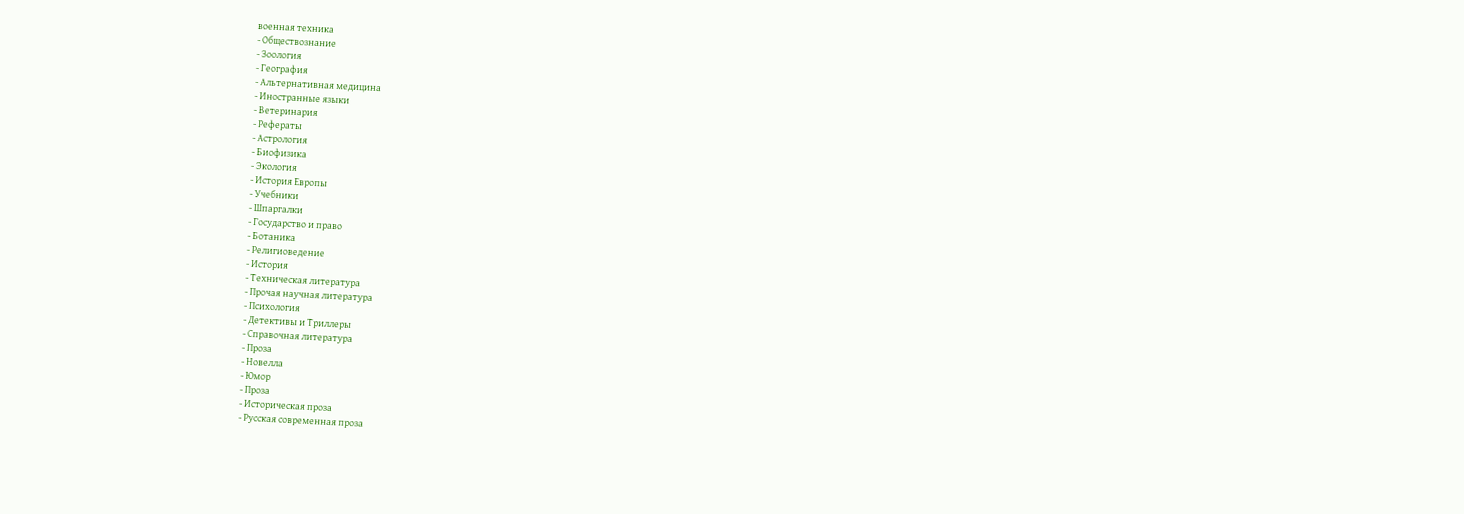военная техника
- Обществознание
- Зоология
- География
- Альтернативная медицина
- Иностранные языки
- Ветеринария
- Рефераты
- Астрология
- Биофизика
- Экология
- История Европы
- Учебники
- Шпаргалки
- Государство и право
- Ботаника
- Религиоведение
- История
- Техническая литература
- Прочая научная литература
- Психология
- Детективы и Триллеры
- Справочная литература
- Проза
- Новелла
- Юмор
- Проза
- Историческая проза
- Русская современная проза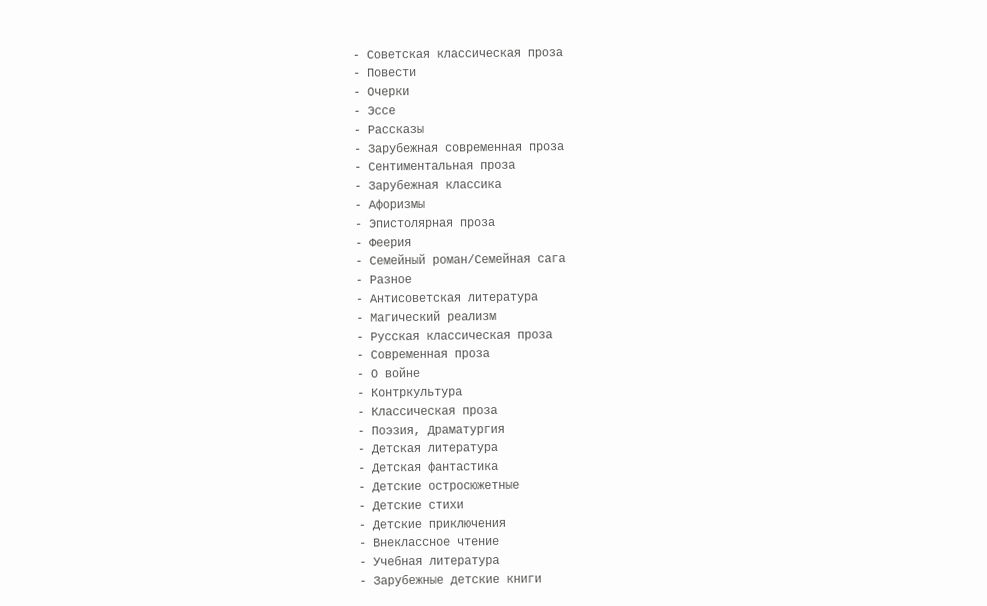- Советская классическая проза
- Повести
- Очерки
- Эссе
- Рассказы
- Зарубежная современная проза
- Сентиментальная проза
- Зарубежная классика
- Афоризмы
- Эпистолярная проза
- Феерия
- Семейный роман/Семейная сага
- Разное
- Антисоветская литература
- Магический реализм
- Русская классическая проза
- Современная проза
- О войне
- Контркультура
- Классическая проза
- Поэзия, Драматургия
- Детская литература
- Детская фантастика
- Детские остросюжетные
- Детские стихи
- Детские приключения
- Внеклассное чтение
- Учебная литература
- Зарубежные детские книги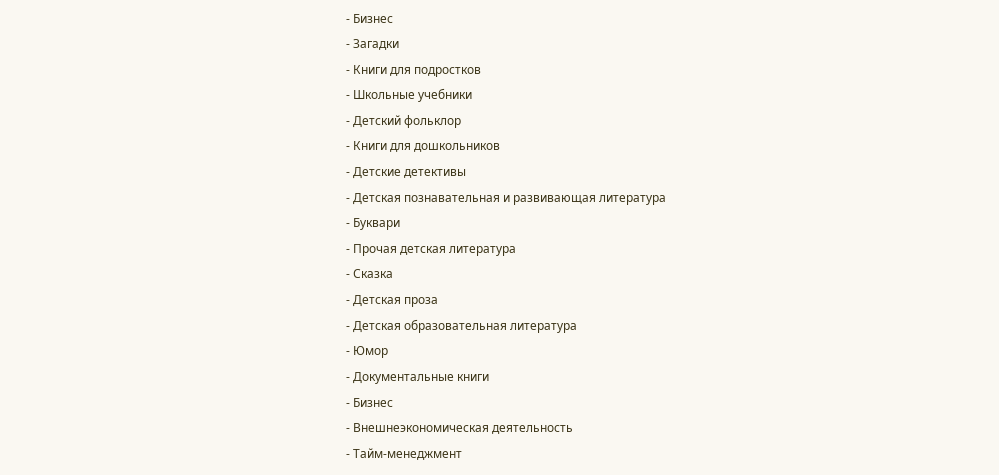- Бизнес
- Загадки
- Книги для подростков
- Школьные учебники
- Детский фольклор
- Книги для дошкольников
- Детские детективы
- Детская познавательная и развивающая литература
- Буквари
- Прочая детская литература
- Сказка
- Детская проза
- Детская образовательная литература
- Юмор
- Документальные книги
- Бизнес
- Внешнеэкономическая деятельность
- Тайм-менеджмент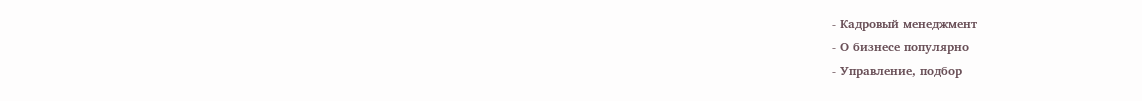- Кадровый менеджмент
- О бизнесе популярно
- Управление, подбор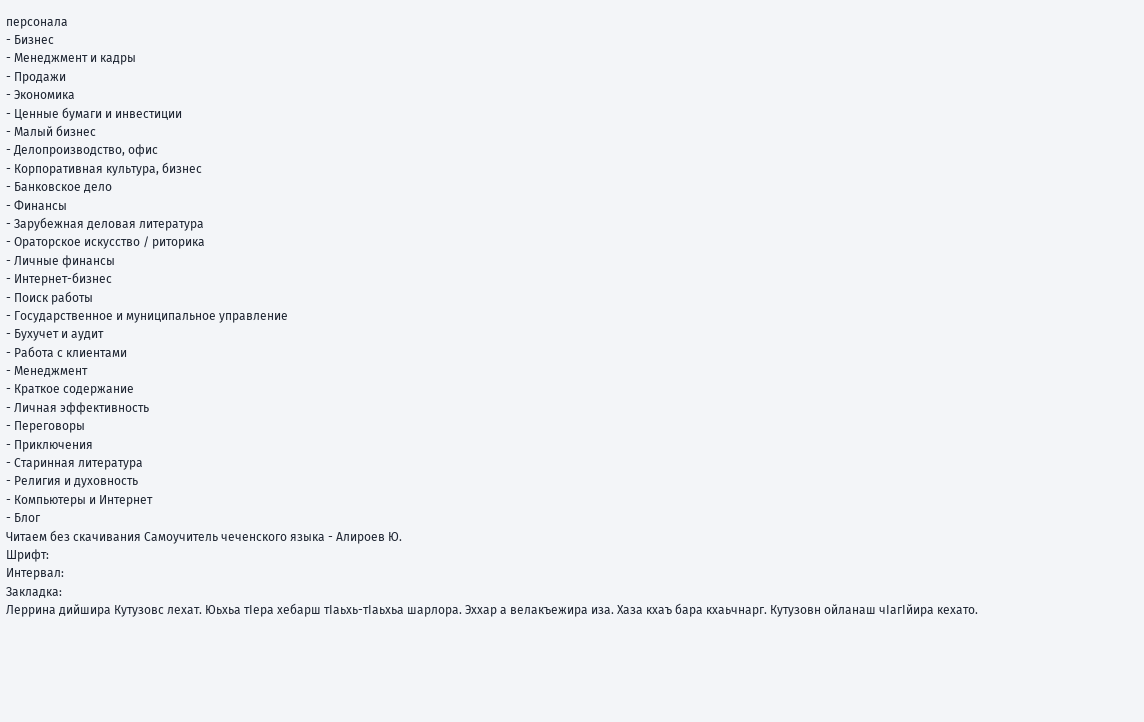персонала
- Бизнес
- Менеджмент и кадры
- Продажи
- Экономика
- Ценные бумаги и инвестиции
- Малый бизнес
- Делопроизводство, офис
- Корпоративная культура, бизнес
- Банковское дело
- Финансы
- Зарубежная деловая литература
- Ораторское искусство / риторика
- Личные финансы
- Интернет-бизнес
- Поиск работы
- Государственное и муниципальное управление
- Бухучет и аудит
- Работа с клиентами
- Менеджмент
- Краткое содержание
- Личная эффективность
- Переговоры
- Приключения
- Старинная литература
- Религия и духовность
- Компьютеры и Интернет
- Блог
Читаем без скачивания Самоучитель чеченского языка - Алироев Ю.
Шрифт:
Интервал:
Закладка:
Леррина дийшира Кутузовс лехат. Юьхьа тІера хебарш тІаьхь-тІаьхьа шарлора. Эххар а велакъежира иза. Хаза кхаъ бара кхаьчнарг. Кутузовн ойланаш чІагІйира кехато.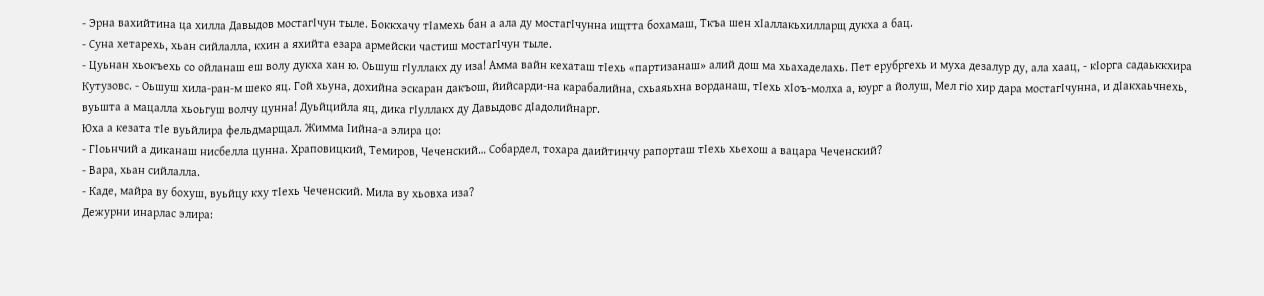- Эрна вахийтина ца хилла Давыдов мостагІчун тыле. Боккхачу тІамехь бан а ала ду мостагІчунна ищтта бохамаш, Ткъа шен хІаллакьхилларщ дукха а бац.
- Суна хетарехь, хьан сийлалла, кхин а яхийта езара армейски частиш мостагІчун тыле.
- Цуьнан хьокъехь со ойланаш еш волу дукха хан ю. Оьшуш гІуллакх ду иза! Амма вайн кехаташ тІехь «партизанаш» алий дош ма хьахаделахь. Пет ерубргехь и муха дезалур ду, ала хаац, - кІорга садаьккхира Кутузовс. - Оьшуш хила-ран-м шеко яц. Гой хьуна, дохийна эскаран дакъош, йийсарди-на карабалийна, схьаяьхна ворданаш, тІехь хІоъ-молха а, юург а йолуш, Мел гіо хир дара мостагІчунна, и дІакхаьчнехь, вуьшта а мацалла хьоьгуш волчу цунна! Дуьйцийла яц, дика гІуллакх ду Давыдовс дІадолийнарг.
Юха а кезата тІе вуьйлира фельдмарщал. Жимма Іийна-а элира цо:
- ГІоьнчий а диканаш нисбелла цунна. Храповицкий, Темиров, Чеченский… Собардел, тохара даийтинчу рапорташ тІехь хьехош а вацара Чеченский?
- Вара, хьан сийлалла.
- Каде, майра ву бохуш, вуьйцу кху тІехь Чеченский. Мила ву хьовха иза?
Дежурни инарлас элира: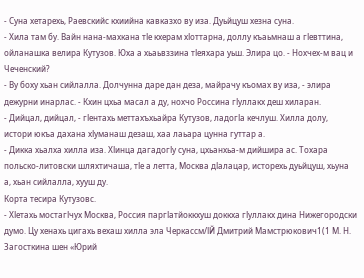- Суна хетарехь, Раевскийс кхиийна кавказхо ву иза. Дуьйцуш хезна суна.
- Хила там бу. Вайн нана-махкана тІе кхерам хІоттарна, доллу къаьмнаш а гІевттина, ойланашка велира Кутузов. Юха а хьаьвззина тІеяхара уьш. Элира цо. - Нохчех-м вац и Чеченский?
- Ву боху хьан сийлалла. Долчунна даре дан деза, майрачу къомах ву иза, - элира дежурни инарлас. - Кхин цхьа масал а ду, нохчо Россина гІуллакх деш хиларан.
- Дийцал, дийцал, - гІентахь меттахъхьайра Кутузов, ладогІа кечлуш. Хилла долу, истори юкъа дахана хІуманаш дезаш, хаа лаьара цунна гуттар а.
- Дикка хьалха хилла иза. ХІинца дагадогІу суна, цхьанхьа-м дийшира ас. Тохара польско-литовски шляхтичаша, тІе а летта, Москва дІалацар, исторехь дуьйцуш, хьуна а, хьан сийлалла, хууш ду.
Корта тесира Кутузовс.
- ХІетахь мостагІчух Москва, Россия паргІатйоккхуш доккха гІуллакх дина Нижегородски думо. Цу хенахь цигахь вехаш хилла эла Черкассм/ІЙ Дмитрий Мамстрюкович1(1 М. Н. Загосткина шен «Юрий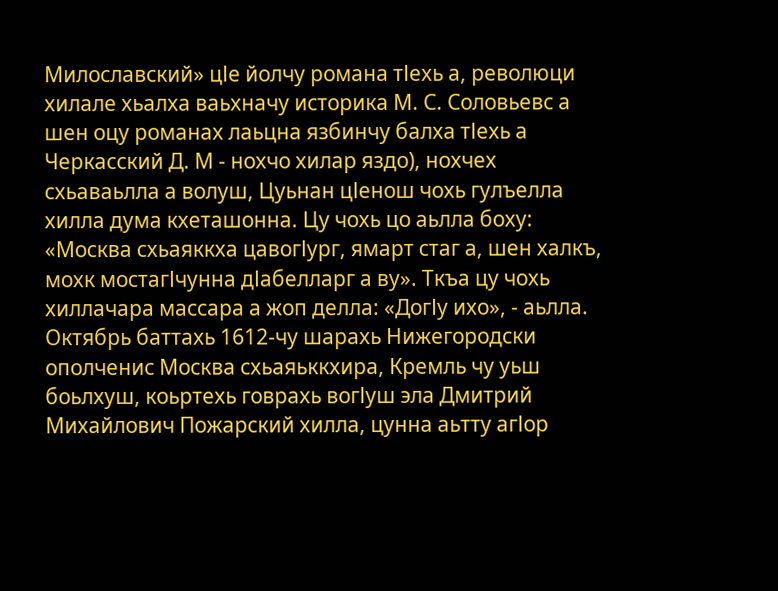Милославский» цІе йолчу романа тІехь а, революци хилале хьалха ваьхначу историка М. С. Соловьевс а шен оцу романах лаьцна язбинчу балха тІехь а Черкасский Д. М - нохчо хилар яздо), нохчех схьаваьлла а волуш, Цуьнан цІенош чохь гулъелла хилла дума кхеташонна. Цу чохь цо аьлла боху: «Москва схьаяккха цавогІург, ямарт стаг а, шен халкъ, мохк мостагІчунна дІабелларг а ву». Ткъа цу чохь хиллачара массара а жоп делла: «ДогІу ихо», - аьлла. Октябрь баттахь 1612-чу шарахь Нижегородски ополченис Москва схьаяьккхира, Кремль чу уьш боьлхуш, коьртехь говрахь вогІуш эла Дмитрий Михайлович Пожарский хилла, цунна аьтту агІор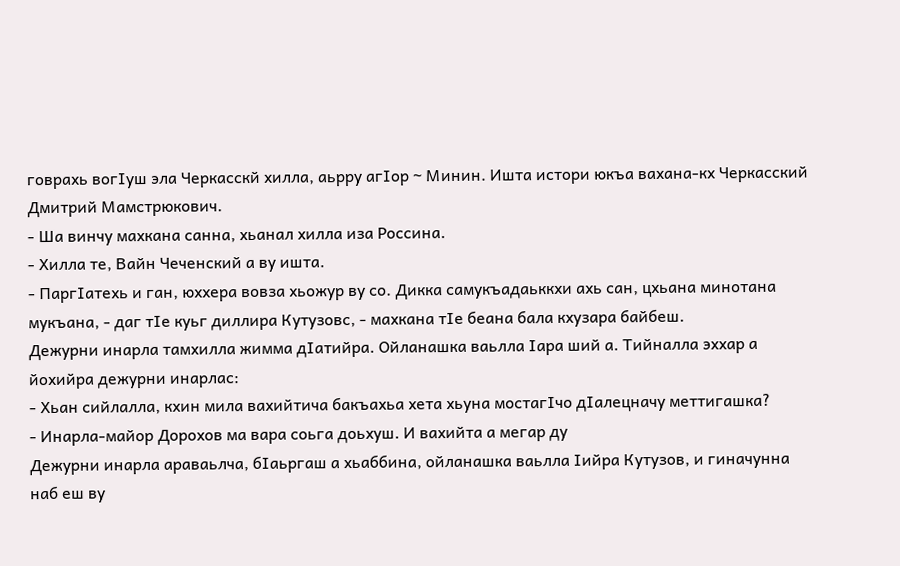говрахь вогІуш эла Черкасскй хилла, аьрру агІор ~ Минин. Ишта истори юкъа вахана-кх Черкасский Дмитрий Мамстрюкович.
- Ша винчу махкана санна, хьанал хилла иза Россина.
- Хилла те, Вайн Чеченский а ву ишта.
- ПаргІатехь и ган, юххера вовза хьожур ву со. Дикка самукъадаьккхи ахь сан, цхьана минотана мукъана, - даг тІе куьг диллира Кутузовс, - махкана тІе беана бала кхузара байбеш.
Дежурни инарла тамхилла жимма дІатийра. Ойланашка ваьлла Іара ший а. Тийналла эххар а йохийра дежурни инарлас:
- Хьан сийлалла, кхин мила вахийтича бакъахьа хета хьуна мостагІчо дІалецначу меттигашка?
- Инарла-майор Дорохов ма вара соьга доьхуш. И вахийта а мегар ду
Дежурни инарла араваьлча, бІаьргаш а хьаббина, ойланашка ваьлла Іийра Кутузов, и гиначунна наб еш ву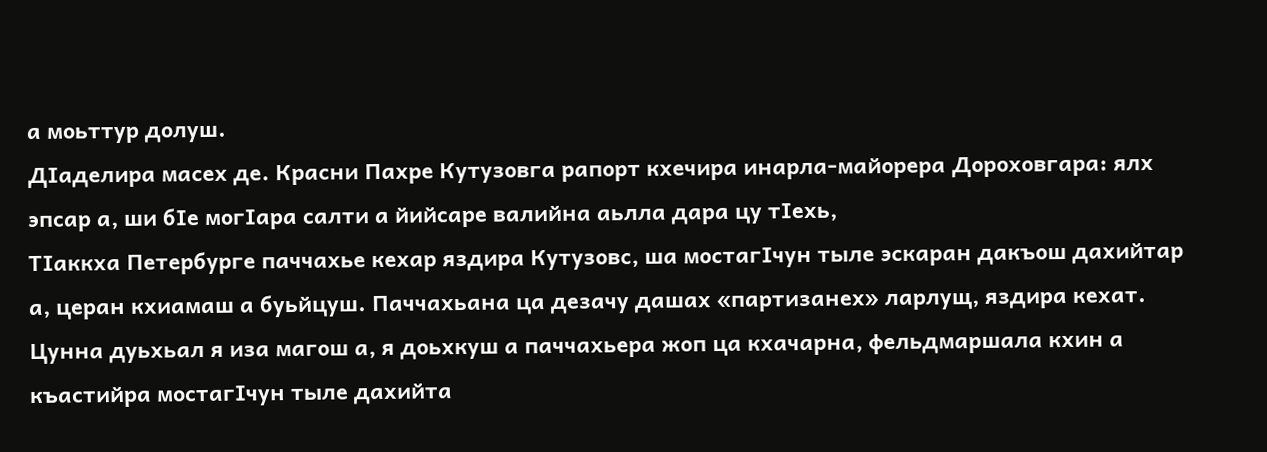а моьттур долуш.
ДІаделира масех де. Красни Пахре Кутузовга рапорт кхечира инарла-майорера Дороховгара: ялх эпсар а, ши бІе могІара салти а йийсаре валийна аьлла дара цу тІехь,
ТІаккха Петербурге паччахье кехар яздира Кутузовс, ша мостагІчун тыле эскаран дакъош дахийтар а, церан кхиамаш а буьйцуш. Паччахьана ца дезачу дашах «партизанех» ларлущ, яздира кехат.
Цунна дуьхьал я иза магош а, я доьхкуш а паччахьера жоп ца кхачарна, фельдмаршала кхин а къастийра мостагІчун тыле дахийта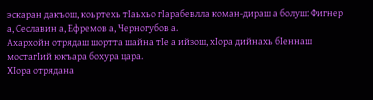эскаран дакъош, коьртехь тІаьхьо гІарабевлла коман-дираш а болуш: Фигнер а, Сеславин а, Ефремов а, Черногубов а.
Ахархойн отрядаш шортта шайна тІе а ийзош, хІора дийнахь бІеннаш мостагІий юкъара бохура цара.
ХІора отрядана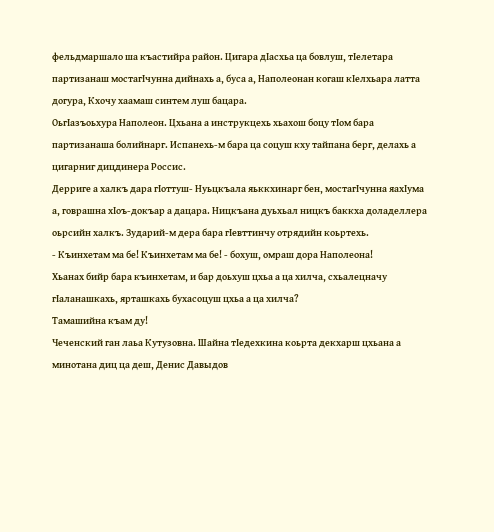фельдмаршало ша къастийра район. Цигара дІасхьа ца бовлуш, тІелетара партизанаш мостагІчунна дийнахь а, буса а, Наполеонан когаш кІелхьара латта догура, Кхочу хаамаш синтем луш бацара.
ОьгІазъоьхура Наполеон. Цхьана а инструкцехь хьахош боцу тІом бара партизанаша болийнарг. Испанехь-м бара ца соцуш кху тайпана берг, делахь а цигарниг дицдинера Россис.
Дерриге а халкъ дара гІоттуш- Нуьцкъала яьккхинарг бен, мостагІчунна яахІума а, говрашна хІоъ-докъар а дацара. Ницкъана дуьхьал ницкъ баккха доладеллера оьрсийн халкъ. Зударий-м дера бара гІевттинчу отрядийн коьртехь.
- Къинхетам ма бе! Къинхетам ма бе! - бохуш, омраш дора Наполеона!
Хьанах бийр бара къинхетам, и бар доьхуш цхьа а ца хилча, схьалецначу гІаланашкахь, ярташкахь бухасоцуш цхьа а ца хилча?
Тамашийна къам ду!
Чеченский ган лаьа Кутузовна. Шайна тІедехкина коьрта декхарш цхьана а минотана диц ца деш, Денис Давыдов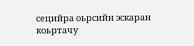сeцийра оьрсийн эскаран коьртачу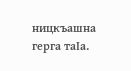ницкъашна герга таIа.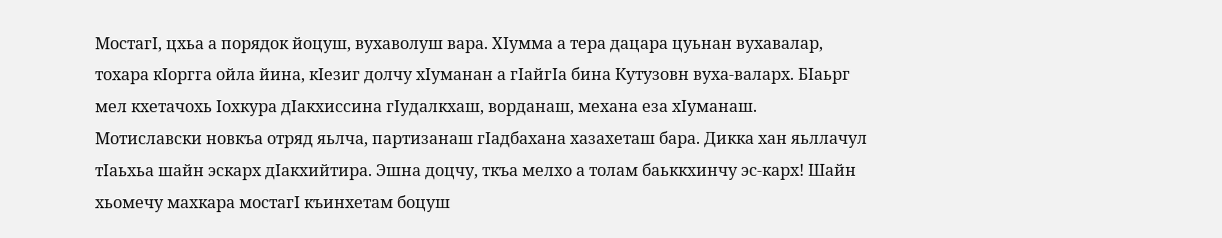МостагІ, цхьа а порядок йоцуш, вухаволуш вара. ХІумма а тера дацара цуьнан вухавалар, тохара кІоргга ойла йина, кІезиг долчу хІуманан а гІайгІа бина Кутузовн вуха-валарх. БІаьрг мел кхетачохь Іохкура дІакхиссина гІудалкхаш, ворданаш, механа еза хІуманаш.
Мотиславски новкъа отряд яьлча, партизанаш гІадбахана хазахеташ бара. Дикка хан яьллачул тІаьхьа шайн эскарх дІакхийтира. Эшна доцчу, ткъа мелхо а толам баьккхинчу эс-карх! Шайн хьомечу махкара мостагІ къинхетам боцуш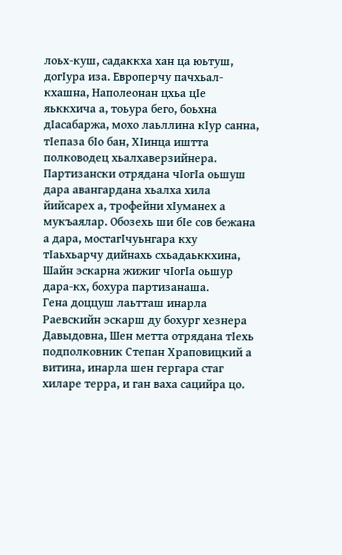лоьх-куш, садаккха хан ца юьтуш, догІура иза. Европерчу пачхьал-кхашна, Наполеонан цхьа цІе яьккхича а, тоьура бего, боьхна дІасабаржа, мохо лаьллина кІур санна, тІепаза бІо бан, ХІинца иштта полководец хьалхаверзийнера.
Партизански отрядана чІогІа оьшуш дара авангардана хьалха хила йийсарех а, трофейни хІуманех а мукъаялар. Обозехь ши бІе сов бежана а дара, мостагІчуьнгара кху тІаьхьарчу дийнахь схьадаьккхина, Шайн эскарна жижиг чІогІа оьшур дара-кх, бохура партизанаша.
Гена доццуш лаьтташ инарла Раевскийн эскарш ду бохург хезнера Давыдовна, Шен метта отрядана тІехь подполковник Степан Храповицкий а витина, инарла шен гергара стаг хиларе терра, и ган ваха сацийра цо.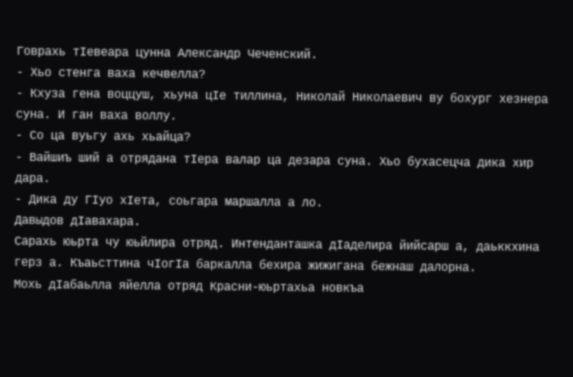Говрахь тІевеара цунна Александр Чеченский.
- Хьо стенга ваха кечвелла?
- Кхуза гена воццуш, хьуна цІе тиллина, Николай Николаевич ву бохург хезнера суна. И ган ваха воллу.
- Со ца вуьгу ахь хьайца?
- Вайшиъ ший а отрядана тІера валар ца дезара суна. Хьо бухасецча дика хир дара.
- Дика ду ГІуо хІета, соьгара маршалла а ло.
Давыдов дІавахара.
Сарахь юьрта чу юьйлира отряд. Интенданташка дІаделира йийсарш а, даьккхина герз а. Къаьсттина чІогІа баркалла бехира жижигана бежнаш далорна.
Мохь дІабаьлла яйелла отряд Красни-юьртахьа новкъа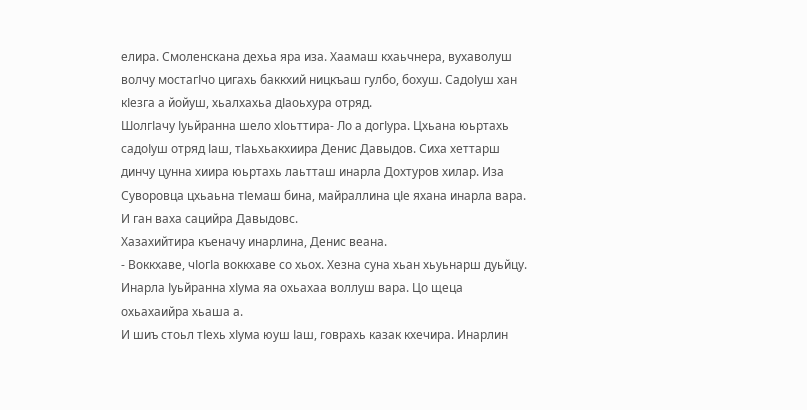елира. Смоленскана дехьа яра иза. Хаамаш кхаьчнера, вухаволуш волчу мостагІчо цигахь баккхий ницкъаш гулбо, бохуш. СадоІуш хан кІезга а йойуш, хьалхахьа дІаоьхура отряд.
ШолгІачу Іуьйранна шело хІоьттира- Ло а догІура. Цхьана юьртахь садоІуш отряд Іаш, тІаьхьакхиира Денис Давыдов. Сиха хеттарш динчу цунна хиира юьртахь лаьтташ инарла Дохтуров хилар. Иза Суворовца цхьаьна тІемаш бина, майраллина цІе яхана инарла вара. И ган ваха сацийра Давыдовс.
Хазахийтира къеначу инарлина, Денис веана.
- Воккхаве, чІогІа воккхаве со хьох. Хезна суна хьан хьуьнарш дуьйцу.
Инарла Іуьйранна хІума яа охьахаа воллуш вара. Цо щеца охьахаийра хьаша а.
И шиъ стоьл тІехь хІума юуш Іаш, говрахь казак кхечира. Инарлин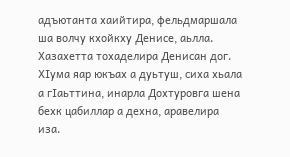адъютанта хаийтира, фельдмаршала ша волчу кхойкху Денисе, аьлла.
Хазахетта тохаделира Денисан дог. ХІума яар юкъах а дуьтуш, сиха хьала а гІаьттина, инарла Дохтуровга шена бехк цабиллар а дехна, аравелира иза.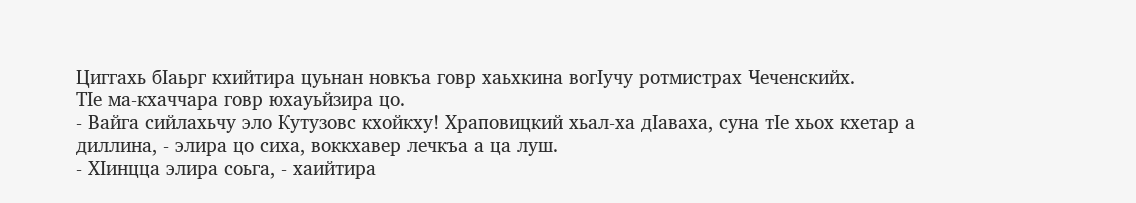Циггахь бІаьрг кхийтира цуьнан новкъа говр хаьхкина вогІучу ротмистрах Чеченскийх.
ТІе ма-кхаччара говр юхауьйзира цо.
- Вайга сийлахьчу эло Кутузовс кхойкху! Храповицкий хьал-ха дІаваха, суна тІе хьох кхетар а диллина, - элира цо сиха, воккхавер лечкъа а ца луш.
- ХІинцца элира соьга, - хаийтира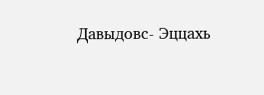Давыдовс- Эццахь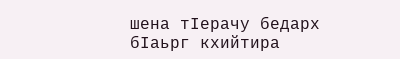шена тІерачу бедарх бІаьрг кхийтира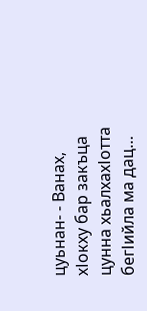цуьнан- - Ванах, хІокху бар закъца цунна хьалхахІотта бегІийла ма дац…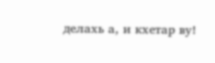делахь а, и кхетар ву!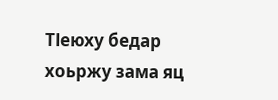ТІеюху бедар хоьржу зама яц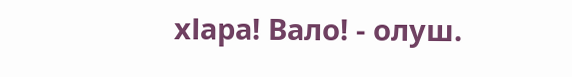хІара! Вало! - олуш.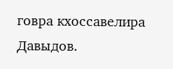говра кхоссавелира Давыдов.